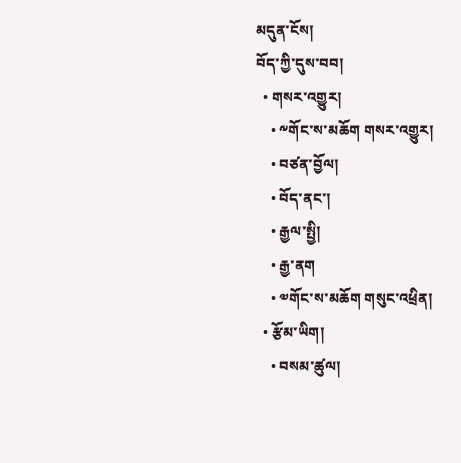མདུན་ངོས།
བོད་ཀྱི་དུས་བབ།
  • གསར་འགྱུར།
    • ༸གོང་ས་མཆོག གསར་འགྱུར།
    • བཙན་བྱོལ།
    • བོད་ནང་།
    • རྒྱལ་སྤྱི།
    • རྒྱ་ནག
    • ༧གོང་ས་མཆོག གསུང་འཕྲིན།
  • རྩོམ་ཡིག།
    • བསམ་ཚུལ།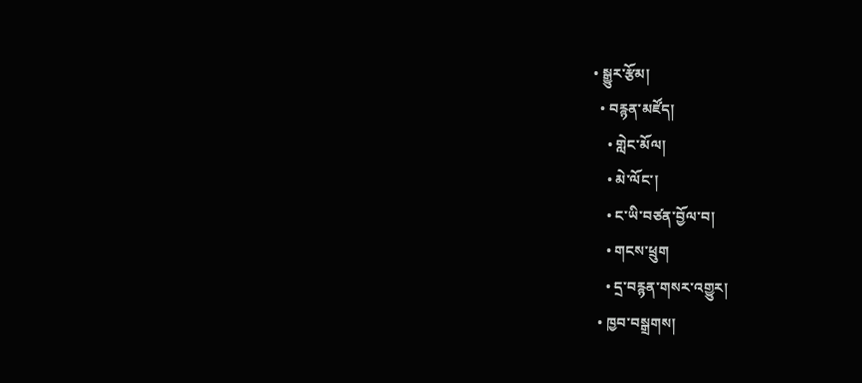• སྒྱུར་རྩོམ།
  • བརྙན་མཛོད།
    • གླེང་མོལ།
    • མེ་ལོང་།
    • ང་ཡི་བཙན་བྱོལ་བ།
    • གངས་ཕྲུག
    • དྲ་བརྙན་གསར་འགྱུར།
  • ཁྱབ་བསྒྲགས།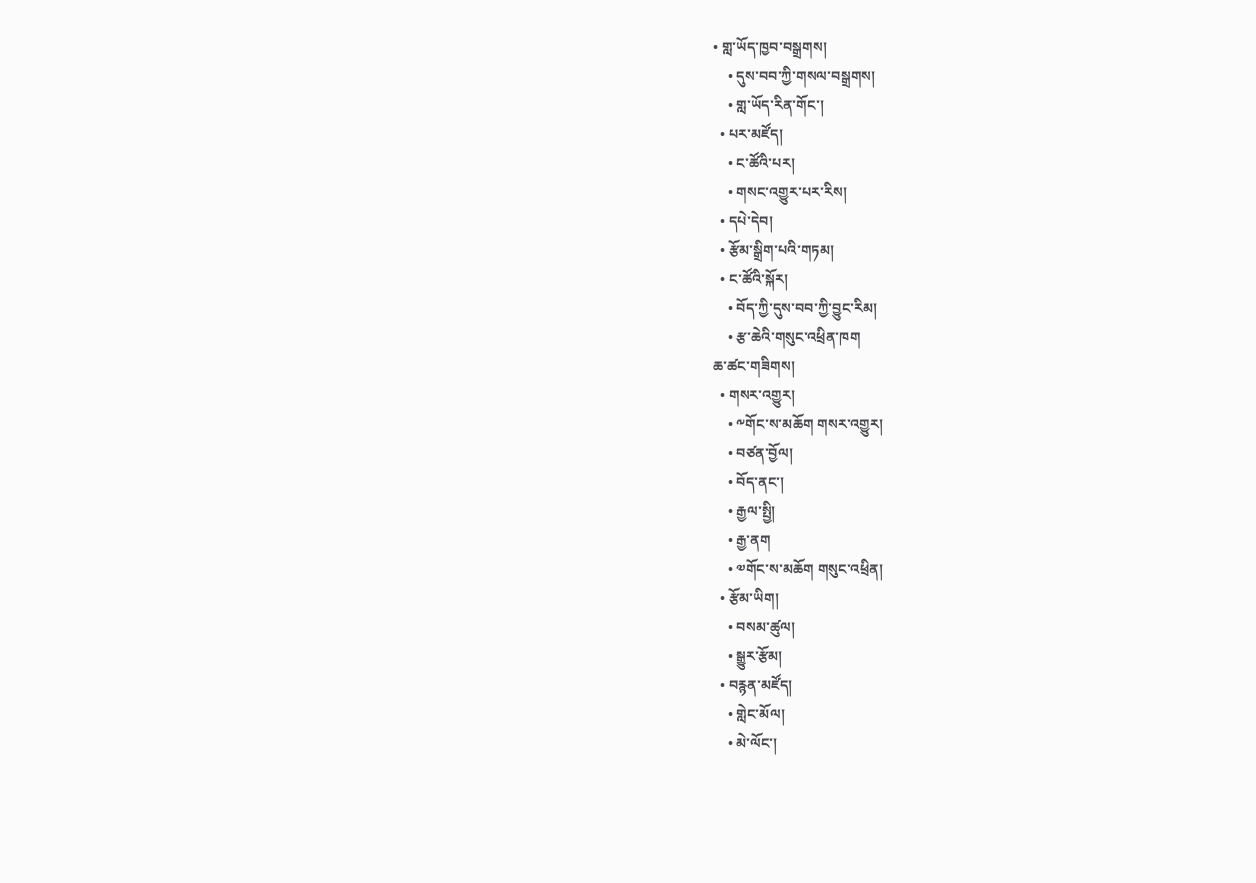• གླ་ཡོད་ཁྱབ་བསྒྲགས།
    • དུས་བབ་ཀྱི་གསལ་བསྒྲགས།
    • གླ་ཡོད་རིན་གོང་།
  • པར་མཛོད།
    • ང་ཚོའི་པར།
    • གསང་འགྱུར་པར་རིས།
  • དཔེ་དེབ།
  • རྩོམ་སྒྲིག་པའི་གཏམ།
  • ང་ཚོའི་སྐོར།
    • བོད་ཀྱི་དུས་བབ་ཀྱི་བྱུང་རིམ།
    • རྩ་ཆེའི་གསུང་འཕྲིན་ཁག
ཆ་ཚང་གཟིགས།
  • གསར་འགྱུར།
    • ༸གོང་ས་མཆོག གསར་འགྱུར།
    • བཙན་བྱོལ།
    • བོད་ནང་།
    • རྒྱལ་སྤྱི།
    • རྒྱ་ནག
    • ༧གོང་ས་མཆོག གསུང་འཕྲིན།
  • རྩོམ་ཡིག།
    • བསམ་ཚུལ།
    • སྒྱུར་རྩོམ།
  • བརྙན་མཛོད།
    • གླེང་མོལ།
    • མེ་ལོང་།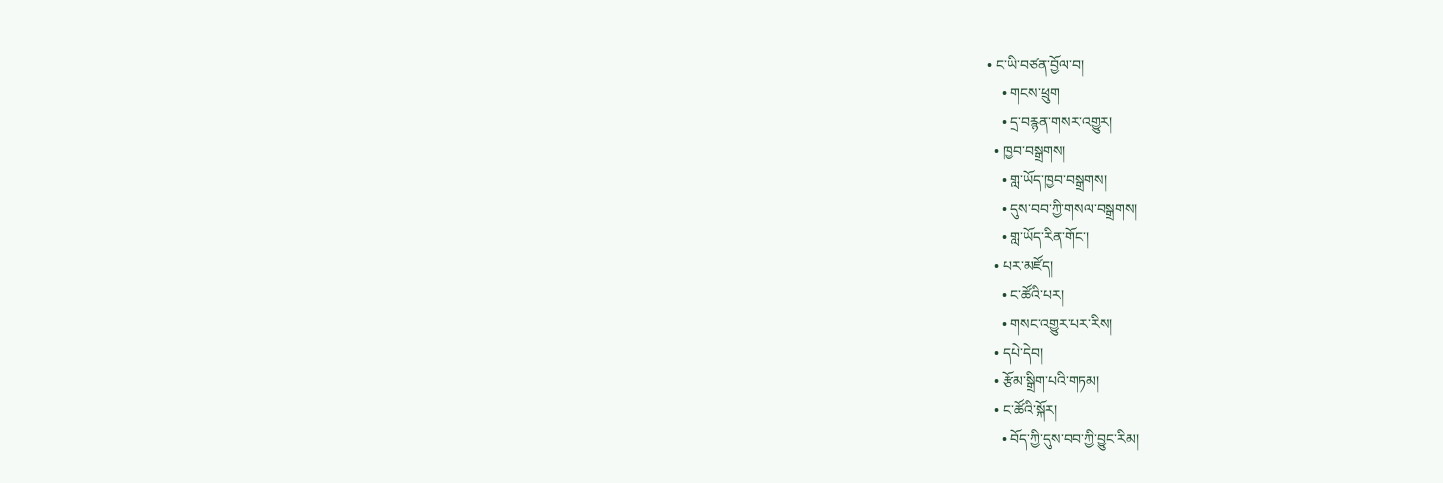• ང་ཡི་བཙན་བྱོལ་བ།
    • གངས་ཕྲུག
    • དྲ་བརྙན་གསར་འགྱུར།
  • ཁྱབ་བསྒྲགས།
    • གླ་ཡོད་ཁྱབ་བསྒྲགས།
    • དུས་བབ་ཀྱི་གསལ་བསྒྲགས།
    • གླ་ཡོད་རིན་གོང་།
  • པར་མཛོད།
    • ང་ཚོའི་པར།
    • གསང་འགྱུར་པར་རིས།
  • དཔེ་དེབ།
  • རྩོམ་སྒྲིག་པའི་གཏམ།
  • ང་ཚོའི་སྐོར།
    • བོད་ཀྱི་དུས་བབ་ཀྱི་བྱུང་རིམ།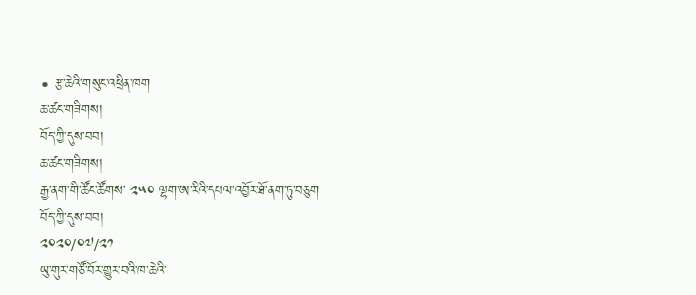• རྩ་ཆེའི་གསུང་འཕྲིན་ཁག
ཆ་ཚང་གཟིགས།
བོད་ཀྱི་དུས་བབ།
ཆ་ཚང་གཟིགས།
རྒྱ་ནག་གི་ཚོང་ཚོགས་ ༢༥༠ ལྷག་ཨ་རིའི་དཔལ་འབྱོར་ཐོ་ནག་ཏུ་བཅུག
བོད་ཀྱི་དུས་བབ།
༢༠༢༠/༠༧/༢༡
ཡུ་གུར་གཙོ་བོར་གྱུར་བའི་ཁ་ཆེའི་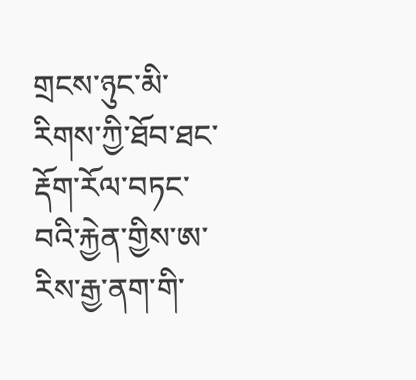གྲངས་ཉུང་མི་རིགས་ཀྱི་ཐོབ་ཐང་རྡོག་རོལ་བཏང་བའི་རྐྱེན་གྱིས་ཨ་རིས་རྒྱ་ནག་གི་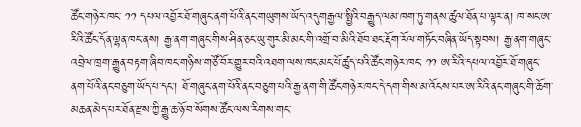ཚོང་གཉེར་ཁང་ ༡༡ དཔལ་འབྱོར་ཐོ་གཞུང་ནག་པོའི་ནང་གཡུགས་ཡོད་འདུགརྒྱལ་སྤྱིའི་བརྒྱུད་ལམ་ཁག་ཏུ་གནས་ཚུལ་ཐོན་པ་ལྟར་ན། ཁ་སང་ཨ་རིའི་ཚོང་དོན་ལྷན་ཁང་ནས། རྒྱ་ནག་གཞུང་གིས་ཤིན་ཅང་ཡུ་གུར་མི་མང་གི་འགྲོ་བ་མིའི་ཐོབ་ཐང་རྡོག་རོལ་གཏོང་བཞིན་ཡོད་སྟབས། རྒྱ་ནག་གཞུང་འབྲེལ་ཁྲག་རྒྱུན་བརྟག་ཞིབ་ཁང་གཉིས་གཙོ་བོར་གྱུར་བའི་འཐག་ལས་ཁང་མང་པོ་ཚུད་པའི་ཚོང་གཉེར་ཁང་ ༡༡ ཨ་རིའི་དཔལ་འབྱོར་ཐོ་གཞུང་ནག་པོའི་ནང་བཅུག་ཡོད་པ་དང་། ཐོ་གཞུང་ནག་པོའི་ནང་བཅུག་པའི་རྒྱ་ནག་གི་ཚོང་གཉེར་ཁང་དེ་དག་གིས་མ་འོངས་པར་ཨ་རིའི་ནང་གཞུང་གི་ཆོག་མཆན་མེད་པར་ཐོན་རྫས་ཀྱི་རྒྱུ་ཆ་ཉོ་བ་སོགས་ཚོང་ལས་རིགས་གང་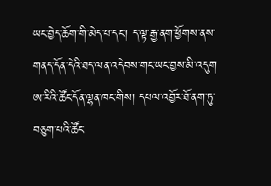ཡང་བྱེད་ཆོག་གི་མེད་པ་དང་། ད་ལྟ་རྒྱ་ནག་ཕྱོགས་ནས་གནད་དོན་དེའི་ཐད་ལན་འདེབས་གང་ཡང་བྱས་མི་འདུག
ཨ་རིའི་ཚོང་དོན་ལྷན་ཁང་གིས། དཔལ་འབྱོར་ཐོ་ནག་ཏུ་བཅུག་པའི་ཚོང་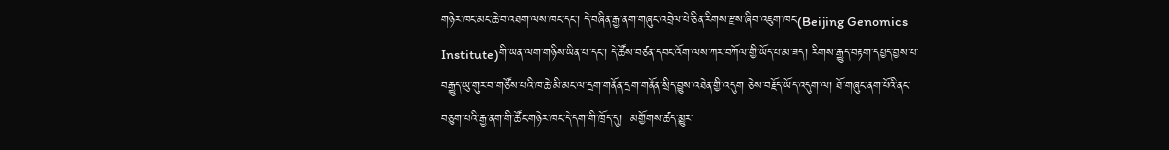གཉེར་ཁང་མང་ཆེ་བ་འཐག་ལས་ཁང་དང་། དེ་བཞིན་རྒྱ་ནག་གཞུང་འབྲེལ་པེ་ཅིན་རིགས་རྫས་ཞིབ་འཇུག་ཁང་(Beijing Genomics Institute)གི་ཡན་ལག་གཉིས་ཡིན་པ་དང་། དེ་ཚོས་བཙན་དབང་འོག་ལས་ཀར་བཀོལ་གྱི་ཡོད་པ་མ་ཟད། རིགས་རྒྱུད་བརྟག་དཔྱད་བྱས་པ་བརྒྱུད་ཡུ་གུར་བ་གཙོས་པའི་ཁ་ཆེ་མི་མང་ལ་དྲག་གནོན་དྲག་གནོན་སྲིད་བྱུས་འཐེན་གྱི་འདུག ཅེས་བརྗོད་ཡོད་འདུག་ལ། ཐོ་གཞུང་ནག་པོའི་ནང་བཅུག་པའི་རྒྱ་ནག་གི་ཚོང་གཉེར་ཁང་དེ་དག་གི་ཁྲོད་དུ།  མགྱོགས་ཚད་མྱུར་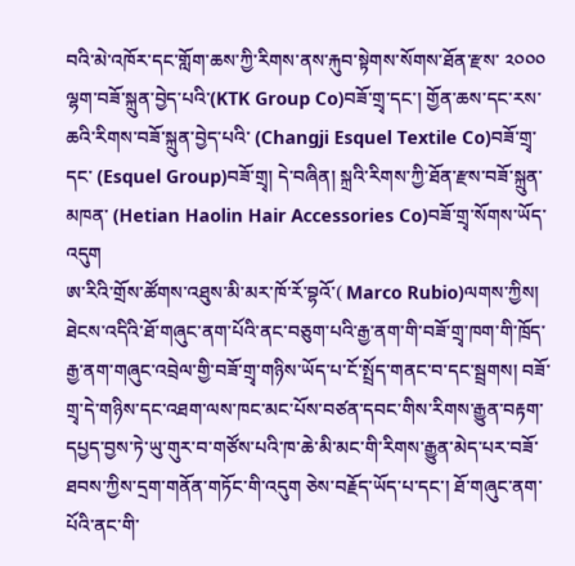བའི་མེ་འཁོར་དང་གློག་ཆས་ཀྱི་རིགས་ནས་རྐུབ་སྟེགས་སོགས་ཐོན་རྫས་ ༢༠༠༠ ལྷག་བཟོ་སྐྲུན་བྱེད་པའི་(KTK Group Co)བཟོ་གྲྭ་དང་། གྱོན་ཆས་དང་རས་ཆའི་རིགས་བཟོ་སྐྲུན་བྱེད་པའི་ (Changji Esquel Textile Co)བཟོ་གྲྭ་དང་ (Esquel Group)བཟོ་གྲྭ། དེ་བཞིན། སྐྲའི་རིགས་ཀྱི་ཐོན་རྫས་བཟོ་སྐྲུན་མཁན་ (Hetian Haolin Hair Accessories Co)བཟོ་གྲྭ་སོགས་ཡོད་འདུག
ཨ་རིའི་གྲོས་ཚོགས་འཐུས་མི་མར་ཁོ་རོ་བྷའོ་( Marco Rubio)ལགས་ཀྱིས། ཐེངས་འདིའི་ཐོ་གཞུང་ནག་པོའི་ནང་བཅུག་པའི་རྒྱ་ནག་གི་བཟོ་གྲྭ་ཁག་གི་ཁྲོད་རྒྱ་ནག་གཞུང་འབྲེལ་གྱི་བཟོ་གྲྭ་གཉིས་ཡོད་པ་ངོ་སྤྲོད་གནང་བ་དང་སྦྲགས། བཟོ་གྲྭ་དེ་གཉིས་དང་འཐག་ལས་ཁང་མང་པོས་བཙན་དབང་གིས་རིགས་རྒྱུན་བརྟག་དཔྱད་བྱས་ཏེ་ཡུ་གུར་བ་གཙོས་པའི་ཁ་ཆེ་མི་མང་གི་རིགས་རྒྱུན་མེད་པར་བཟོ་ཐབས་ཀྱིས་དྲག་གནོན་གཏོང་གི་འདུག ཅེས་བརྗོད་ཡོད་པ་དང་། ཐོ་གཞུང་ནག་པོའི་ནང་གི་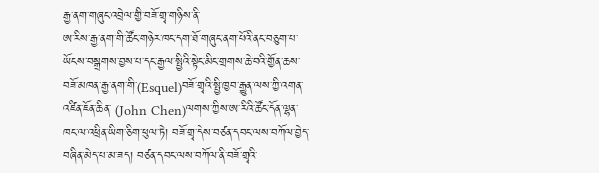རྒྱ་ནག་གཞུང་འབྲེལ་གྱི་བཟོ་གྲྭ་གཉིས་ནི་
ཨ་རིས་རྒྱ་ནག་གི་ཚོང་གཉེར་ཁང་དག་ཐོ་གཞུང་ནག་པོའི་ནང་བཅུག་པ་ཡོངས་བསྒྲགས་བྱས་པ་དང་རྒྱལ་སྤྱིའི་སྟེང་མིང་གྲགས་ཆེ་བའི་གྱོན་ཆས་བཟོ་མཁན་རྒྱ་ནག་གི་(Esquel)བཟོ་གྲྭའི་སྤྱི་ཁྱབ་རྒྱུན་ལས་ཀྱི་འགན་འཛིན་ཇོན་ཆིན་ (John Chen)ལགས་ཀྱིས་ཨ་རིའི་ཚོང་དོན་ལྷན་ཁང་ལ་འཕྲིན་ཡིག་ཅིག་ཕུལ་ཏེ། བཟོ་གྲྭ་དེས་བཙན་དབང་ལས་བཀོལ་བྱེད་བཞིན་མེད་པ་མ་ཟད། བཙན་དབང་ལས་བཀོལ་ནི་བཟོ་གྲྭའི་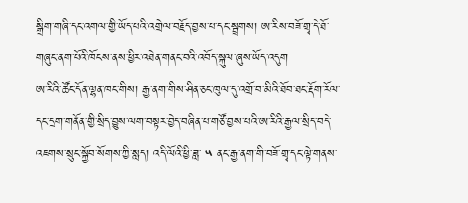སྒྲིག་གཞི་དང་འགལ་གྱི་ཡོད་པའི་འགྲེལ་བརྗོད་བྱས་པ་དང་སྦྲགས། ཨ་རིས་བཟོ་གྲྭ་དེ་ཐོ་གཞུང་ནག་པོའི་ཁོངས་ནས་ཕྱིར་འཐེན་གནང་བའི་འབོད་སྐུལ་ཞུས་ཡོད་འདུག
ཨ་རིའི་ཚོང་དོན་ལྷན་ཁང་གིས། རྒྱ་ནག་གིས་ཤིན་ཅང་ཁུལ་དུ་འགྲོ་བ་མིའི་ཐོབ་ཐང་རྡོག་རོལ་དང་དྲག་གནོན་གྱི་སྲིད་བྱུས་ལག་བསྟར་བྱེད་བཞིན་པ་གཙོ་བྱས་པའི་ཨ་རིའི་རྒྱལ་སྲིད་བདེ་འཇགས་སྲུང་སྐྱོབ་སོགས་ཀྱི་སླད། འདི་ལོའི་ཕྱི་ཟླ་ ༥ ནང་རྒྱ་ནག་གི་བཟོ་གྲྭ་དང་ལྟེ་གནས་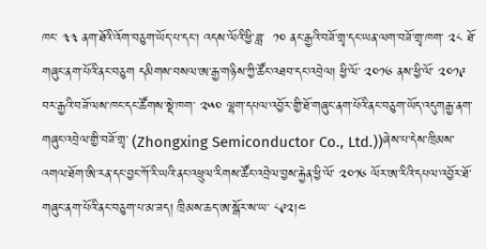ཁང་ ༣༣ ནག་ཐོའི་འོག་བཅུག་ཡོད་པ་དང་། འདས་ལོའི་ཕྱི་ཟླ་  ༡༠ ནང་རྒྱའི་བཟོ་གྲྭ་དང་ཡན་ལག་བཟོ་གྲྭ་ཁག་ ༢༨ ཐོ་གཞུང་ནག་པོའི་ནང་བཅུག དམིགས་བསལ་ཨ་རྒྱ་གཉིས་ཀྱི་ཚོང་འཐབ་དང་འབྲེལ། ཕྱི་ལོ་ ༢༠༡༦ ནས་ཕྱི་ལོ་ ༢༠༡༩ བར་རྒྱའི་བཟོ་ལས་ཁང་དང་ཚོགས་སྡེ་ཁག་ ༢༥༠ ལྷག་དཔལ་འབྱོར་གྱི་ཐོ་གཞུང་ནག་པོའི་ནང་བཅུག་ཡོད་འདུགརྒྱ་ནག་གཞུང་འབྲེལ་གྱི་བཟོ་གྲྭ་ (Zhongxing Semiconductor Co., Ltd.))ཞེས་པ་དེས་ཁྲིམས་འགལ་ཐོག་ཨི་རན་དང་བྱང་ཀོ་རི་ཡའི་ནང་འཕྲུལ་རིགས་ཚོང་འབྲེལ་བྱས་རྐྱེན་ཕྱི་ལོ་ ༢༠༡༦ ལོར་ཨ་རིའི་དཔལ་འབྱོར་ཐོ་གཞུང་ནག་པོའི་ནང་བཅུག་པ་མ་ཟད། ཁྲིམས་ཆད་ཨ་སྒོར་ས་ཡ་ ༨༩༢།༤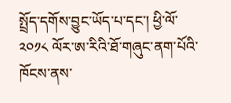སྤྲོད་དགོས་བྱུང་ཡོད་པ་དང་། ཕྱི་ལོ་ ༢༠༡༨ ལོར་ཨ་རིའི་ཐོ་གཞུང་ནག་པོའི་ཁོངས་ནས་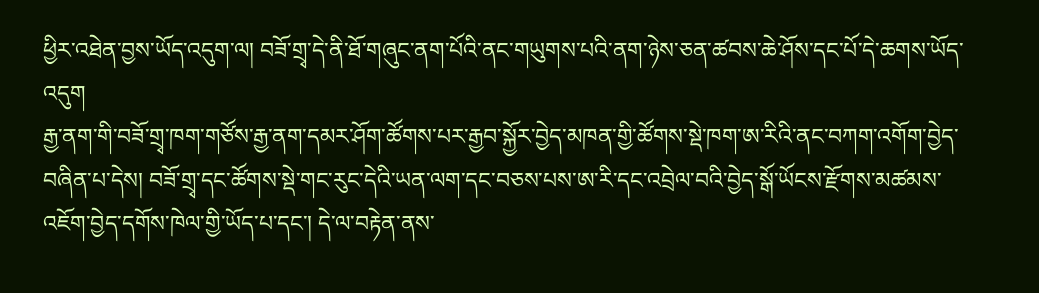ཕྱིར་འཐེན་བྱས་ཡོད་འདུག་ལ། བཟོ་གྲྭ་དེ་ནི་ཐོ་གཞུང་ནག་པོའི་ནང་གཡུགས་པའི་ནག་ཉེས་ཅན་ཚབས་ཆེ་ཤོས་དང་པོ་དེ་ཆགས་ཡོད་འདུག
རྒྱ་ནག་གི་བཟོ་གྲྭ་ཁག་གཙོས་རྒྱ་ནག་དམར་ཤོག་ཚོགས་པར་རྒྱབ་སྐྱོར་བྱེད་མཁན་གྱི་ཚོགས་སྡེ་ཁག་ཨ་རིའི་ནང་བཀག་འགོག་བྱེད་བཞིན་པ་དེས། བཟོ་གྲྭ་དང་ཚོགས་སྡེ་གང་རུང་དེའི་ཡན་ལག་དང་བཅས་པས་ཨ་རི་དང་འབྲེལ་བའི་བྱེད་སྒོ་ཡོངས་རྫོགས་མཚམས་འཇོག་བྱེད་དགོས་ཁེལ་གྱི་ཡོད་པ་དང་། དེ་ལ་བརྟེན་ནས་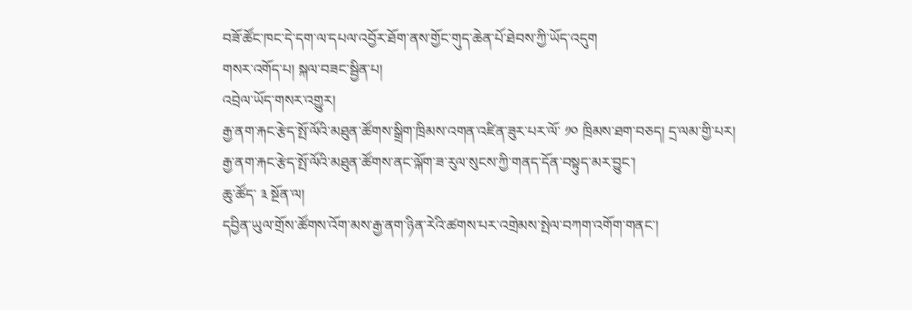བཟོ་ཚོང་ཁང་དེ་དག་ལ་དཔལ་འབྱོར་ཐོག་ནས་གྱོང་གུད་ཆེན་པོ་ཐེབས་ཀྱི་ཡོད་འདུག
གསར་འགོད་པ། སྐལ་བཟང་སྦྱིན་པ།
འབྲེལ་ཡོད་གསར་འགྱུར།
རྒྱ་ནག་རྐང་རྩེད་སྤོ་ལོའི་མཐུན་ཚོགས་སྒྲིག་ཁྲིམས་འགན་འཛིན་ཟུར་པར་ལོ་ ༡༠ ཁྲིམས་ཐག་བཅད། དྲ་ལམ་གྱི་པར།
རྒྱ་ནག་རྐང་རྩེད་སྤོ་ལོའི་མཐུན་ཚོགས་ནང་ལྐོག་ཟ་རུལ་སུངས་ཀྱི་གནད་དོན་བསྟུད་མར་བྱུང་།
ཆུ་ཚོད་ ༣ སྔོན་ལ།
དབྱིན་ཡུལ་གྲོས་ཚོགས་འོག་མས་རྒྱ་ནག་ཉིན་རེའི་ཚགས་པར་འགྲེམས་སྤེལ་བཀག་འགོག་གནང་།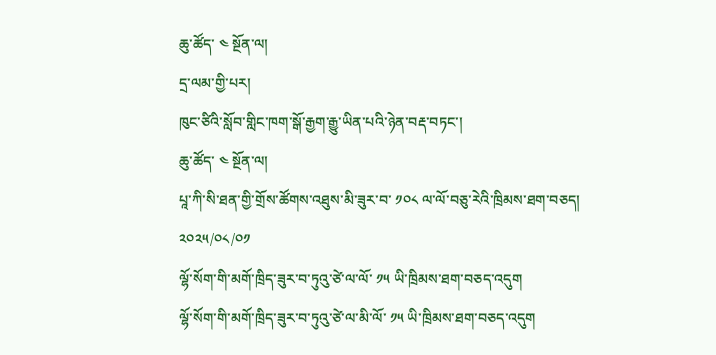ཆུ་ཚོད་ ༤ སྔོན་ལ།
དྲ་ལམ་གྱི་པར།
ཁུང་ཙིའི་སློབ་གླིང་ཁག་སྒོ་རྒྱག་རྒྱུ་ཡིན་པའི་ཉེན་བརྡ་བཏང་།
ཆུ་ཚོད་ ༤ སྔོན་ལ།
པཱ་ཀི་སི་ཐན་གྱི་གྲོས་ཚོགས་འཐུས་མི་ཟུར་བ་ ༡༠༨ ལ་ལོ་བཅུ་རེའི་ཁྲིམས་ཐག་བཅད།
༢༠༢༥/༠༨/༠༡
ལྷོ་སོག་གི་མགོ་ཁྲིད་ཟུར་བ་ཏུའུ་ཙེ་ལ་ལོ་ ༡༥ ཡི་ཁྲིམས་ཐག་བཅད་འདུག
ལྷོ་སོག་གི་མགོ་ཁྲིད་ཟུར་བ་ཏུའུ་ཙེ་ལ་མི་ལོ་ ༡༥ ཡི་ཁྲིམས་ཐག་བཅད་འདུག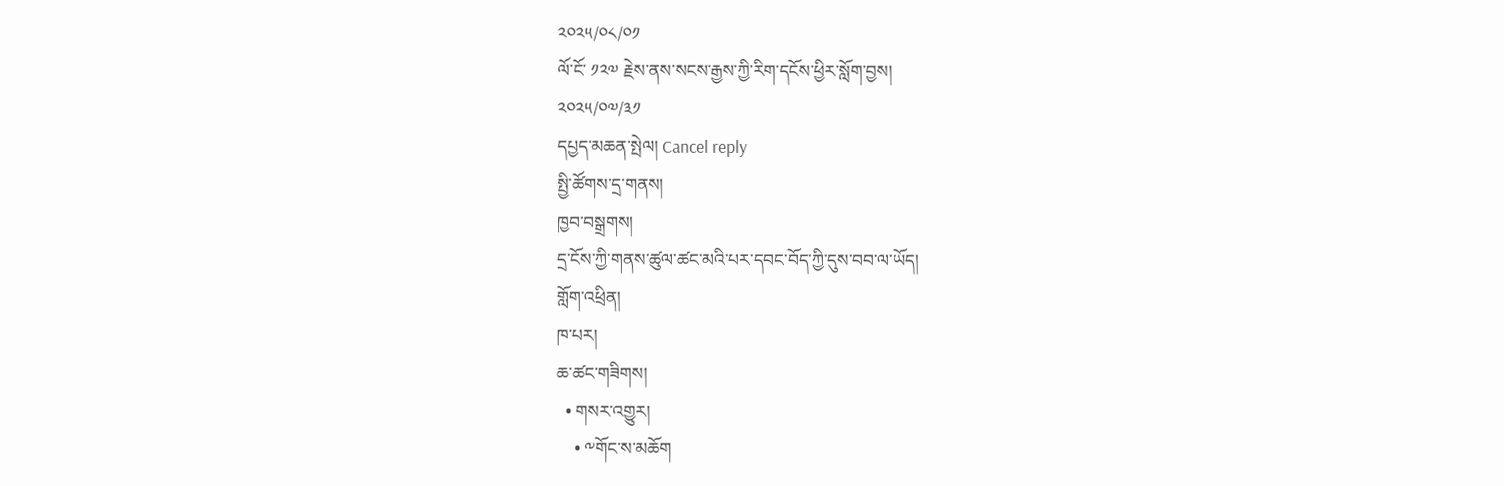༢༠༢༥/༠༨/༠༡
ལོ་ངོ་ ༡༢༧ རྗེས་ནས་སངས་རྒྱས་ཀྱི་རིག་དངོས་ཕྱིར་སློག་བྱས།
༢༠༢༥/༠༧/༣༡
དཔྱད་མཆན་སྤེལ། Cancel reply
སྤྱི་ཚོགས་དྲ་གནས།
ཁྱབ་བསྒྲགས།
དྲ་ངོས་ཀྱི་གནས་ཚུལ་ཚང་མའི་པར་དབང་བོད་ཀྱི་དུས་བབ་ལ་ཡོད།
གློག་འཕྲིན།
ཁ་པར།
ཆ་ཚང་གཟིགས།
  • གསར་འགྱུར།
    • ༸གོང་ས་མཆོག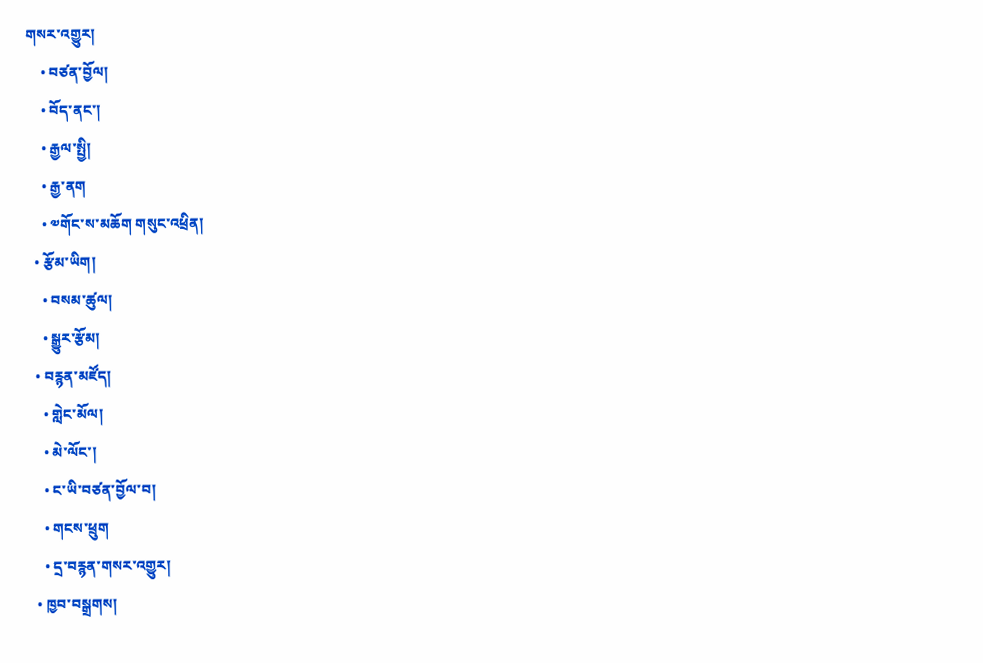གསར་འགྱུར།
    • བཙན་བྱོལ།
    • བོད་ནང་།
    • རྒྱལ་སྤྱི།
    • རྒྱ་ནག
    • ༧གོང་ས་མཆོག གསུང་འཕྲིན།
  • རྩོམ་ཡིག།
    • བསམ་ཚུལ།
    • སྒྱུར་རྩོམ།
  • བརྙན་མཛོད།
    • གླེང་མོལ།
    • མེ་ལོང་།
    • ང་ཡི་བཙན་བྱོལ་བ།
    • གངས་ཕྲུག
    • དྲ་བརྙན་གསར་འགྱུར།
  • ཁྱབ་བསྒྲགས།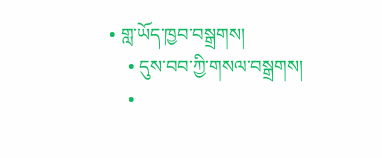• གླ་ཡོད་ཁྱབ་བསྒྲགས།
    • དུས་བབ་ཀྱི་གསལ་བསྒྲགས།
    •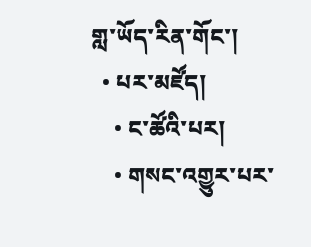གླ་ཡོད་རིན་གོང་།
  • པར་མཛོད།
    • ང་ཚོའི་པར།
    • གསང་འགྱུར་པར་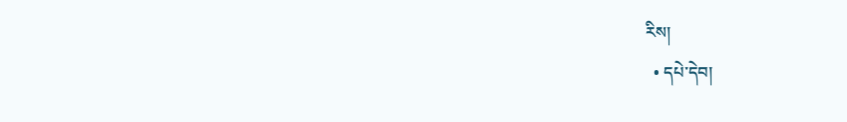རིས།
  • དཔེ་དེབ།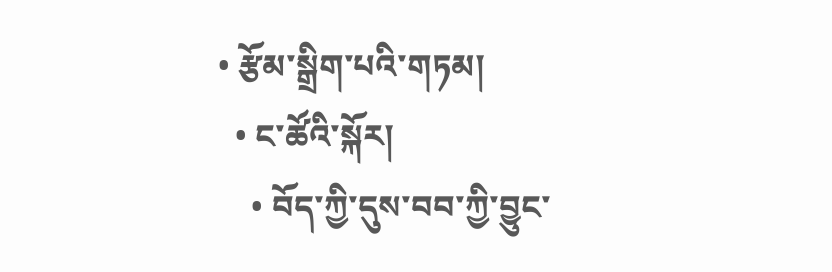• རྩོམ་སྒྲིག་པའི་གཏམ།
  • ང་ཚོའི་སྐོར།
    • བོད་ཀྱི་དུས་བབ་ཀྱི་བྱུང་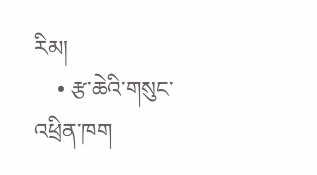རིམ།
    • རྩ་ཆེའི་གསུང་འཕྲིན་ཁག